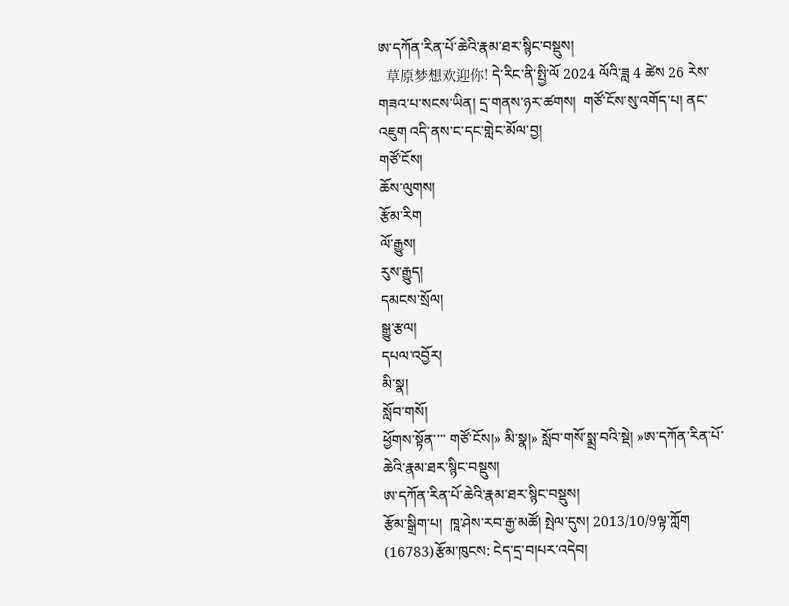ཨ་དཀོན་རིན་པོ་ཆེའི་རྣམ་ཐར་སྙིང་བསྡུས།
  草原梦想欢迎你! དེ་རིང་ནི་སྤྱི་ལོ 2024 ལོའི་ཟླ 4 ཚེས 26 རེས་གཟའ་པ་སངས་ཡིན། དྲ་གནས་ཉར་ཚགས།  གཙོ་ངོས་སུ་འགོད་པ། ནང་འཇུག འདི་ནས་ང་དང་གླེང་མོལ་བྱ།
གཙོ་ངོས།
ཆོས་ལུགས།
རྩོམ་རིག
ལོ་རྒྱུས།
རུས་རྒྱུད།
དམངས་སྲོལ།
སྒྱུ་རྩལ།
དཔལ་འབྱོར།
མི་སྣ།
སློབ་གསོ།
ཕྱོགས་སྟོན་་་་ གཙོ་ངོས།» མི་སྣ།» སློབ་གསོ་སྨྲ་བའི་སྡེ། »ཨ་དཀོན་རིན་པོ་ཆེའི་རྣམ་ཐར་སྙིང་བསྡུས།
ཨ་དཀོན་རིན་པོ་ཆེའི་རྣམ་ཐར་སྙིང་བསྡུས།
རྩོམ་སྒྲིག་པ།  ཁཱ་ཤེས་རབ་རྒྱ་མཚོ། སྤེལ་དུས། 2013/10/9ལྟ་ཀློག (16783)རྩོམ་ཁུངས: ངེད་དྲ་བ།པར་འདེབ།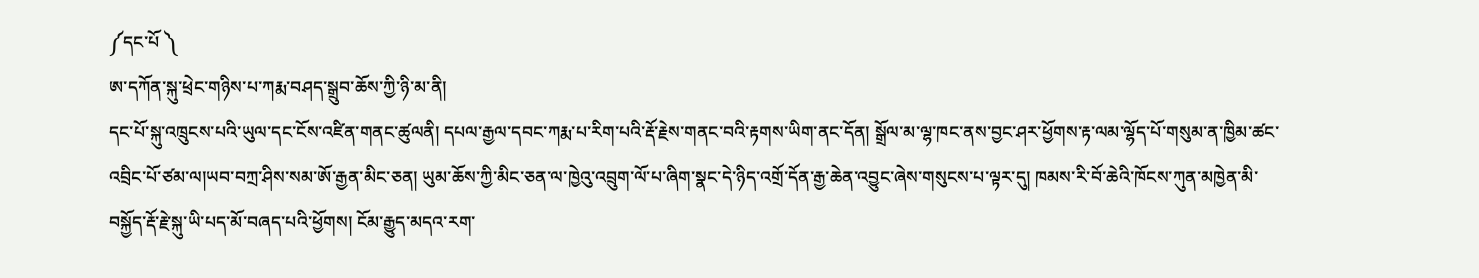༼དང་པོ ༽
ཨ་དཀོན་སྐུ་ཕྲེང་གཉིས་པ་ཀརྨ་བཤད་སྒྲུབ་ཆོས་ཀྱི་ཉི་མ་ནི།
དང་པོ་སྐུ་འཁྲུངས་པའི་ཡུལ་དང་ངོས་འཛིན་གནང་ཚུལནི། དཔལ་རྒྱལ་དབང་ཀརྨ་པ་རིག་པའི་རྡོ་རྗེས་གནང་བའི་རྟགས་ཡིག་ནང་དོན། སྒྲོལ་མ་ལྷ་ཁང་ནས་བྱང་ཤར་ཕྱོགས་རྟ་ལམ་ལྷོད་པོ་གསུམ་ན་ཁྱིམ་ཚང་འབྲིང་པོ་ཙམ་ལ།ཡབ་བཀྲ་ཤིས་སམ་ཨོ་རྒྱན་མིང་ཅན། ཡུམ་ཆོས་ཀྱི་མིང་ཅན་ལ་ཁྱེའུ་འབྲུག་ལོ་པ་ཞིག་སྣང་དེ་ཉིད་འགྲོ་དོན་རྒྱ་ཆེན་འབྱུང་ཞེས་གསུངས་པ་ལྟར་དུ། ཁམས་རི་བོ་ཆེའི་ཁོངས་ཀུན་མཁྱེན་མི་བསྐྱོད་རྡོ་རྗེ་སྐུ་ཡི་པད་མོ་བཞད་པའི་ཕྱོགས། ངོམ་རྒྱུད་མདའ་རག་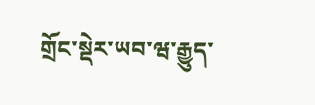གྲོང་སྡེར་ཡབ་ཝ་རྒྱུད་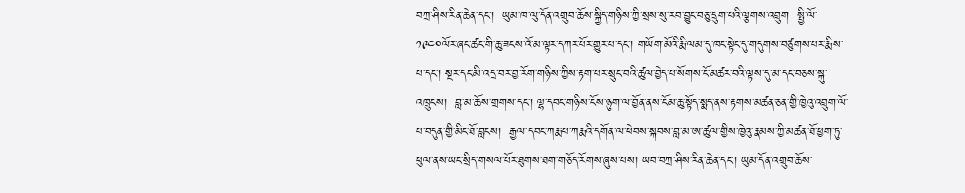བཀྲ་ཤིས་རིན་ཆེན་དང་།  ཡུམ་ཁ་ལུ་དོན་འགྲུབ་ཆོས་སྐྱིད་གཉིས་ཀྱི་སྲས་སུ་རབ་བྱུང་བཅུ་དྲུག་པའི་ལྕགས་འབྲུག  སྤྱི་ལོ་༡༩༤༠ལོར་ཞང་ཚང་གི་ཆུ་ཟངས་འོ་མ་ལྟར་དཀར་པོར་གྱུར་པ་དང་། གཡོག་མོའི་རྨི་ལམ་དུ་ཁང་སྟེང་དུ་གདུགས་བཙུགས་པར་རྨིས་པ་དང་། སྔར་དང་མི་འདྲ་བར་བྱ་རོག་གཉིས་ཀྱིས་རྟག་པར་སྲུང་བའི་ཚུལ་བྱེད་པ་སོགས་ངོ་མཚར་བའི་ལྟས་དུ་མ་དང་བཅས་སྐུ་འཁྲུངས།  བླ་མ་ཆོས་གྲགས་དང་། ལྷ་དབང་གཉིས་ངོས་ཉུག་ལ་བྱོན་ནས་ངོམ་ཆུ་སྟོད་སྨད་ནས་རྟགས་མཚན་ཅན་གྱི་ཁྱེའུ་འབྲུག་ལོ་པ་བདུན་གྱི་མིང་ཐོ་བླངས།  རྒྱལ་དབང་ཀརྨ་པ་ཀརྨའི་དགོན་ལ་ཕེབས་སྐབས་བླ་མ་ཨ་ཚུལ་གྱིས་ཁྱེའུ་རྣམས་ཀྱི་མཚན་ཐོ་ཕྱག་ཏུ་ཕུལ་ནས་ཡང་སྲིད་གསལ་པོར་ཐུགས་ཐག་གཅོད་རོགས་ཞུས་པས། ཡབ་བཀྲ་ཤིས་རིན་ཆེན་དང་། ཡུམ་དོན་འགྲུབ་ཆོས་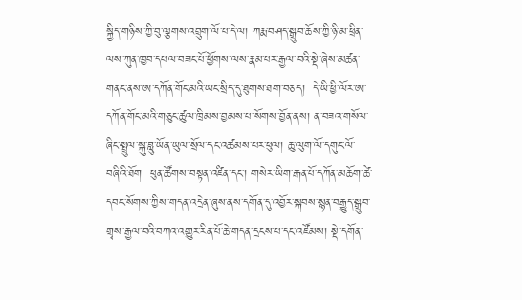སྐྱིད་གཉིས་ཀྱི་བུ་ལྕགས་འབྲུག་ལོ་པ་དེ་ལ། ཀརྨ་བཤད་སྒྲུབ་ཆོས་ཀྱི་ཉི་མ་ཕྲིན་ལས་ཀུན་ཁྱབ་དཔལ་བཟང་པོ་ཕྱོགས་ལས་རྣམ་པར་རྒྱལ་བའི་སྡེ་ཞེས་མཚན་གནང་ནས་ཨ་དཀོན་གོང་མའི་ཡང་སྲིད་དུ་ཐུགས་ཐག་བཅད།  དེ་ཡི་ཕྱི་ལོར་ཨ་དཀོན་གོང་མའི་གཅུང་ཚུལ་ཁྲིམས་བྱམས་པ་སོགས་བྱོན་ནས། ན་བཟའ་གསོལ་ཞིང་སྤྲུལ་སྐུ་བླུ་ཡོན་ཡུལ་སྲོལ་དང་འཚམས་པར་ཕུལ། ཆུ་ལུག་ལོ་དགུང་ལོ་བཞིའི་ཐོག  ཕུན་ཚོགས་བསྟན་འཛིན་དང་། གསེར་ཡིག་རྒན་པོ་དཀོན་མཆོག་ཚེ་དབང་སོགས་ཀྱིས་གདན་འདྲེན་ཞུས་ནས་དགོན་དུ་འབྱོར་སྐབས་སྙན་བརྒྱུད་སྒྲུབ་གྲྭས་རྒྱལ་བའི་བཀའ་འགྱུར་རིན་པོ་ཆེ་གདན་དྲངས་པ་དང་འཛོམས། སྡེ་དགོན་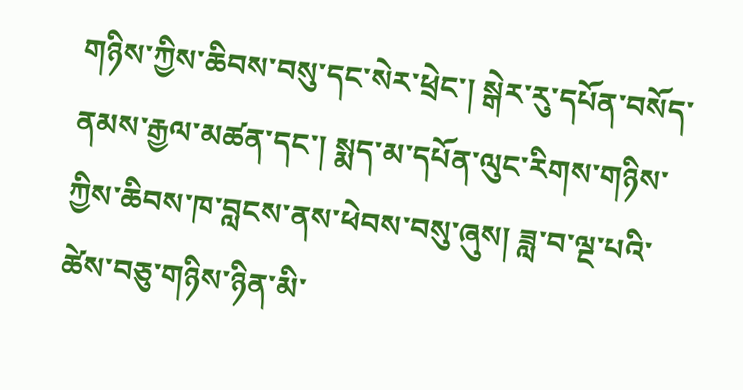གཉིས་ཀྱིས་ཆིབས་བསུ་དང་སེར་ཕྲེང་། སྒེར་རུ་དཔོན་བསོད་ནམས་རྒྱལ་མཚན་དང་། སྨད་མ་དཔོན་ལུང་རིགས་གཉིས་ཀྱིས་ཆིབས་ཁ་བླངས་ནས་ཕེབས་བསུ་ཞུས། ཟླ་བ་ལྔ་པའི་ཚེས་བཅུ་གཉིས་ཉིན་མི་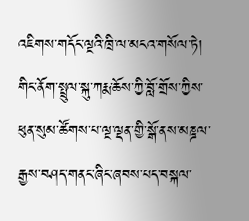འཇིགས་གདོང་ལྔའི་ཁྲི་ལ་མངའ་གསོལ་ཏེ།  གིང་ནོག་སྤྲུལ་སྐུ་ཀརྨ་ཆོས་ཀྱི་བློ་གྲོས་ཀྱིས་ཕུན་སུམ་ཚོགས་པ་ལྔ་ལྡན་གྱི་སྒོ་ནས་མཎྜལ་རྒྱས་བཤད་གནང་ཞིང་ཞབས་པད་བསྐལ་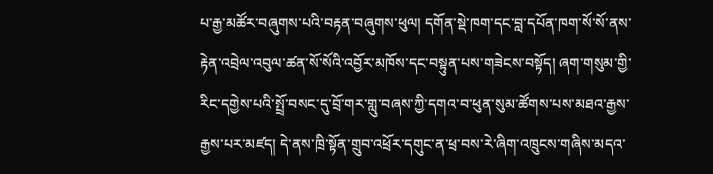པ་རྒྱ་མཚོར་བཞུགས་པའི་བརྟན་བཞུགས་ཕུལ། དགོན་སྡེ་ཁག་དང་བླ་དཔོན་ཁག་སོ་སོ་ནས་རྟེན་འབྲེལ་འབུལ་ཚན་སོ་སོའི་འབྱོར་མཁོས་དང་བསྟུན་པས་གཟེངས་བསྟོད། ཞག་གསུམ་གྱི་རིང་དགྱེས་པའི་སྤྲོ་བསང་དུ་བྲོ་གར་གླུ་བཞས་ཀྱི་དགའ་བ་ཕུན་སུམ་ཚོགས་པས་མཐའ་རྒྱས་རྒྱས་པར་མཛད། དེ་ནས་ཁྲི་སྟོན་གྲུབ་འཕྲོར་དགུང་ན་ཕྲ་བས་རེ་ཞིག་འཁྲུངས་གཞིས་མདའ་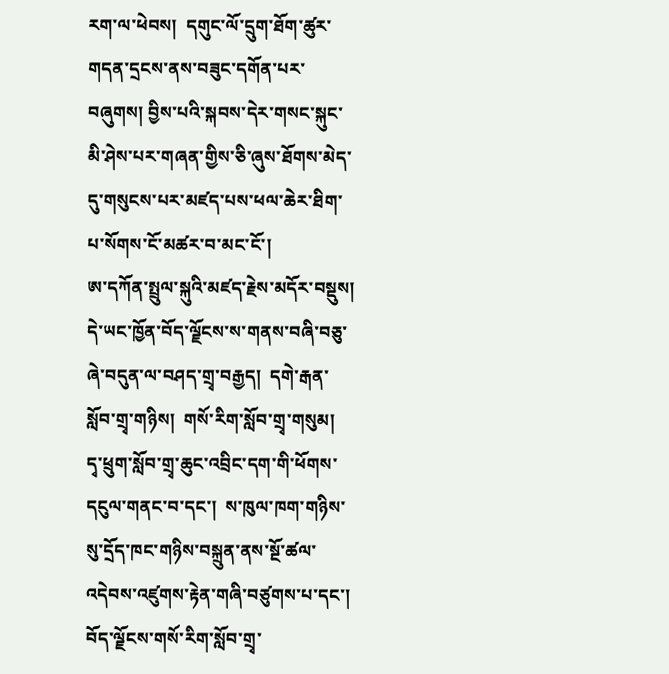རག་ལ་ཕེབས།  དགུང་ལོ་དྲུག་ཐོག་ཚུར་གདན་དྲངས་ནས་བཟུང་དགོན་པར་བཞུགས། བྱིས་པའི་སྐབས་དེར་གསང་སྐུང་མི་ཤེས་པར་གཞན་གྱིས་ཅི་ཞུས་ཐོགས་མེད་དུ་གསུངས་པར་མཛད་པས་ཕལ་ཆེར་ཐིག་པ་སོགས་ངོ་མཚར་བ་མང་ངོ་།
ཨ་དཀོན་སྤྲུལ་སྐུའི་མཛད་རྗེས་མདོར་བསྡུས།
དེ་ཡང་ཁྱོན་བོད་ལྗོངས་ས་གནས་བཞི་བཅུ་ཞེ་བདུན་ལ་བཤད་གྲྭ་བརྒྱད།  དགེ་རྒན་སློབ་གྲྭ་གཉིས།  གསོ་རིག་སློབ་གྲྭ་གསུམ།  དྭ་ཕྲུག་སློབ་གྲྭ་ཆུང་འབྲིང་དག་གི་ཕོགས་དངུལ་གནང་བ་དང་།  ས་ཁུལ་ཁག་གཉིས་སུ་དྲོད་ཁང་གཉིས་བསྐྲུན་ནས་སྔོ་ཚལ་འདེབས་འཛུགས་རྟེན་གཞི་བཙུགས་པ་དང་།  བོད་ལྗོངས་གསོ་རིག་སློབ་གྲྭ་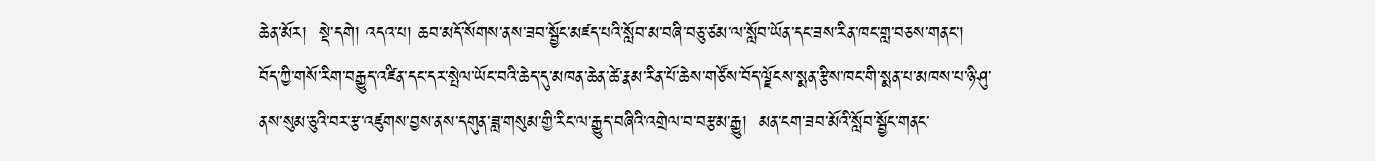ཆེན་མོར།  སྡེ་དགེ། འདའ་པ། ཆབ་མདོ་སོགས་ནས་ཟབ་སྦྱོང་མཛད་པའི་སློབ་མ་བཞི་བཅུ་ཙམ་ལ་སློབ་ཡོན་དང་ཟས་རིན་ཁང་གླ་བཅས་གནང་།  བོད་ཀྱི་གསོ་རིག་བརྒྱུད་འཛིན་དང་དར་སྤེལ་ཡོང་བའི་ཆེད་དུ་མཁན་ཆེན་ཚེ་རྣམ་རིན་པོ་ཆེས་གཙོས་བོད་ལྗོངས་སྨན་རྩིས་ཁང་གི་སྨན་པ་མཁས་པ་ཉི་ཤུ་ནས་སུམ་ཅུའི་བར་རྩ་འཛུགས་བྱས་ནས་དགུན་ཟླ་གསུམ་གྱི་རིང་ལ་རྒྱུད་བཞིའི་འགྲེལ་བ་བརྩམ་རྒྱུ།  མན་ངག་ཟབ་མོའི་སློབ་སྦྱོང་གནང་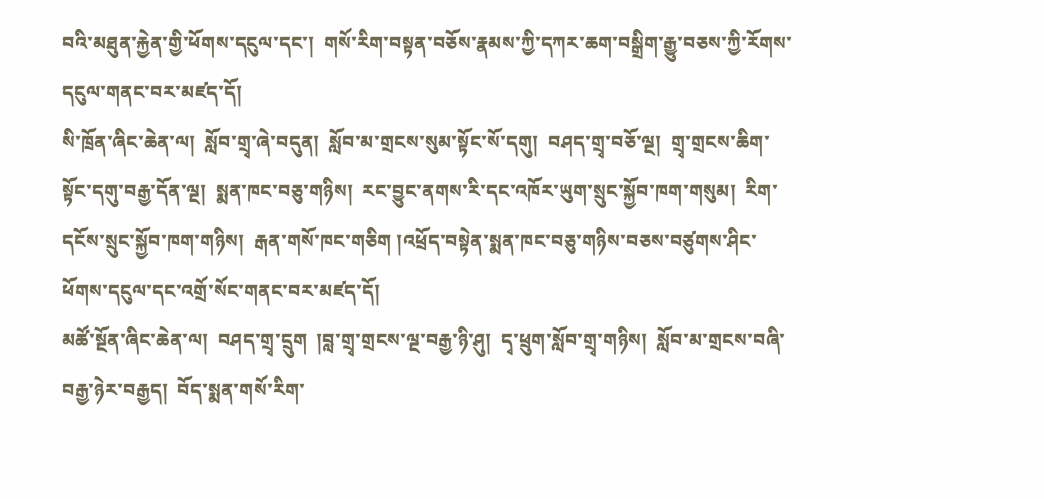བའི་མཐུན་རྐྱེན་གྱི་ཕོགས་དངུལ་དང་།  གསོ་རིག་བསྟན་བཅོས་རྣམས་ཀྱི་དཀར་ཆག་བསྒྲིག་རྒྱུ་བཅས་ཀྱི་རོགས་དངུལ་གནང་བར་མཛད་དོ།
སི་ཁྲོན་ཞིང་ཆེན་ལ།  སློབ་གྲྭ་ཞེ་བདུན།  སློབ་མ་གྲངས་སུམ་སྟོང་སོ་དགུ།  བཤད་གྲྭ་བཅོ་ལྔ།  གྲྭ་གྲངས་ཆིག་སྟོང་དགུ་བརྒྱ་དོན་ལྔ།  སྨན་ཁང་བཅུ་གཉིས།  རང་བྱུང་ནགས་རི་དང་འཁོར་ཡུག་སྲུང་སྐྱོབ་ཁག་གསུམ།  རིག་དངོས་སྲུང་སྐྱོབ་ཁག་གཉིས།  རྒན་གསོ་ཁང་གཅིག །འཕྲོད་བསྟེན་སྨན་ཁང་བཅུ་གཉིས་བཅས་བཙུགས་ཤིང་ཕོགས་དངུལ་དང་འགྲོ་སོང་གནང་བར་མཛད་དོ།
མཚོ་སྔོན་ཞིང་ཆེན་ལ།  བཤད་གྲྭ་དྲུག  །བླ་གྲྭ་གྲངས་ལྔ་བརྒྱ་ཉི་ཤུ།  དྭ་ཕྲུག་སློབ་གྲྭ་གཉིས།  སློབ་མ་གྲངས་བཞི་བརྒྱ་ཉེར་བརྒྱད།  བོད་སྨན་གསོ་རིག་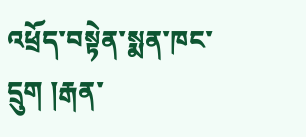འཕྲོད་བསྟེན་སྨན་ཁང་དྲུག །རྒན་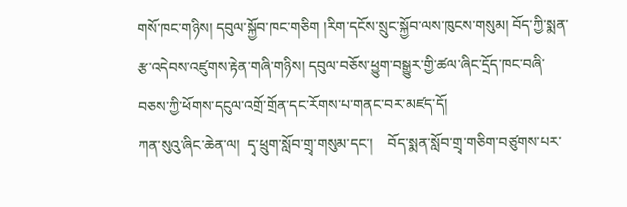གསོ་ཁང་གཉིས། དབུལ་སྐྱོབ་ཁང་གཅིག །རིག་དངོས་སྲུང་སྐྱོབ་ལས་ཁུངས་གསུམ། བོད་ཀྱི་སྨན་རྩ་འདེབས་འཛུགས་རྟེན་གཞི་གཉིས། དབུལ་བཅོས་ཕྱུག་བསྒྱུར་གྱི་ཚལ་ཞིང་དྲོད་ཁང་བཞི་བཅས་ཀྱི་ཕོགས་དངུལ་འགྲོ་གྲོན་དང་རོགས་པ་གནང་བར་མཛད་དོ།
ཀན་སུའུ་ཞིང་ཆེན་ལ།  དྭ་ཕྲུག་སློབ་གྲྭ་གསུམ་དང་།    བོད་སྨན་སློབ་གྲྭ་གཅིག་བཙུགས་པར་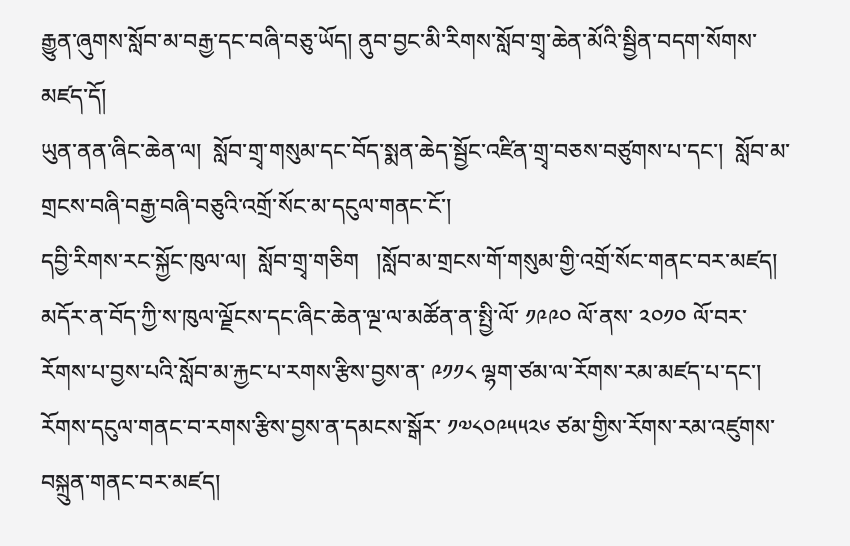རྒྱུན་ཞུགས་སློབ་མ་བརྒྱ་དང་བཞི་བཅུ་ཡོད། ནུབ་བྱང་མི་རིགས་སློབ་གྲྭ་ཆེན་མོའི་སྦྱིན་བདག་སོགས་མཛད་དོ།
ཡུན་ནན་ཞིང་ཆེན་ལ།  སློབ་གྲྭ་གསུམ་དང་བོད་སྨན་ཆེད་སྦྱོང་འཛིན་གྲྭ་བཅས་བཙུགས་པ་དང་།  སློབ་མ་གྲངས་བཞི་བརྒྱ་བཞི་བཅུའི་འགྲོ་སོང་མ་དངུལ་གནང་ངོ་།
དབྱི་རིགས་རང་སྐྱོང་ཁུལ་ལ།  སློབ་གྲྭ་གཅིག   །སློབ་མ་གྲངས་གོ་གསུམ་གྱི་འགྲོ་སོང་གནང་བར་མཛད།
མདོར་ན་བོད་ཀྱི་ས་ཁུལ་ལྗོངས་དང་ཞིང་ཆེན་ལྔ་ལ་མཚོན་ན་སྤྱི་ལོ་ ༡༩༩༠ ལོ་ནས་ ༢༠༡༠ ལོ་བར་རོགས་པ་བྱས་པའི་སློབ་མ་རྐྱང་པ་རགས་རྩིས་བྱས་ན་ ༩༡༡༨ ལྷག་ཙམ་ལ་རོགས་རམ་མཛད་པ་དང་། རོགས་དངུལ་གནང་བ་རགས་རྩིས་བྱས་ན་དམངས་སྒོར་ ༡༧༨༠༩༥༥༢༦ ཙམ་གྱིས་རོགས་རམ་འཛུགས་བསྐྲུན་གནང་བར་མཛད།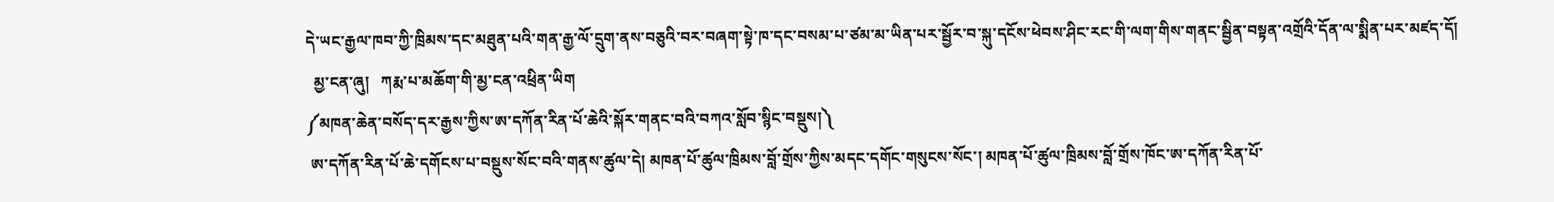དེ་ཡང་རྒྱལ་ཁབ་ཀྱི་ཁྲིམས་དང་མཐུན་པའི་གན་རྒྱ་ལོ་དྲུག་ནས་བཅུའི་བར་བཞག་སྟེ་ཁ་དང་བསམ་པ་ཙམ་མ་ཡིན་པར་སྦྱོར་བ་སྐུ་དངོས་ཕེབས་ཤིང་རང་གི་ལག་གིས་གནང་སྦྱིན་བསྟན་འགྲོའི་དོན་ལ་སྨིན་པར་མཛད་དོ།
  མྱ་ངན་ཞུ།   ཀརྨ་པ་མཆོག་གི་མྱ་ངན་འཕྲིན་ཡིག
༼མཁན་ཆེན་བསོད་དར་རྒྱས་ཀྱིས་ཨ་དཀོན་རིན་པོ་ཆེའི་སྐོར་གནང་བའི་བཀའ་སློབ་སྙིང་བསྡུས།༽
 ཨ་དཀོན་རིན་པོ་ཆེ་དགོངས་པ་བསྡུས་སོང་བའི་གནས་ཚུལ་དེ། མཁན་པོ་ཚུལ་ཁྲིམས་བློ་གྲོས་ཀྱིས་མདང་དགོང་གསུངས་སོང་། མཁན་པོ་ཚུལ་ཁྲིམས་བློ་གྲོས་ཁོང་ཨ་དཀོན་རིན་པོ་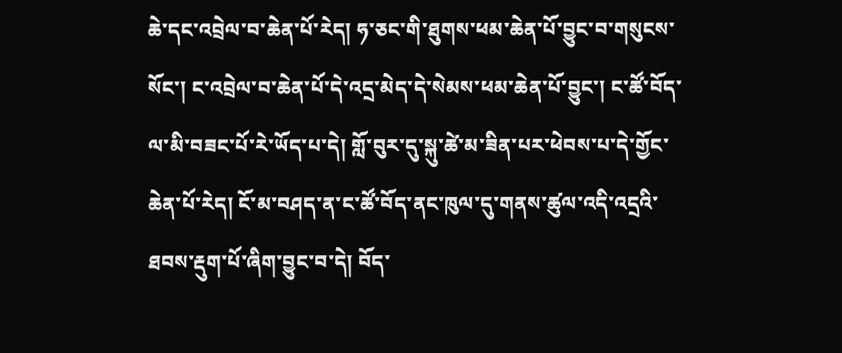ཆེ་དང་འབྲེལ་བ་ཆེན་པོ་རེད། ཧ་ཅང་གི་ཐུགས་ཕམ་ཆེན་པོ་བྱུང་བ་གསུངས་སོང་། ང་འབྲེལ་བ་ཆེན་པོ་དེ་འདྲ་མེད་དེ་སེམས་ཕམ་ཆེན་པོ་བྱུང་། ང་ཚོ་བོད་ལ་མི་བཟང་པོ་རེ་ཡོད་པ་དེ། གློ་བུར་དུ་སྐུ་ཚེ་མ་ཟིན་པར་ཕེབས་པ་དེ་གྱོང་ཆེན་པོ་རེད། ངོ་མ་བཤད་ན་ང་ཚོ་བོད་ནང་ཁུལ་དུ་གནས་ཚུལ་འདི་འདྲའི་ཐབས་རྡུག་པོ་ཞིག་བྱུང་བ་དེ། བོད་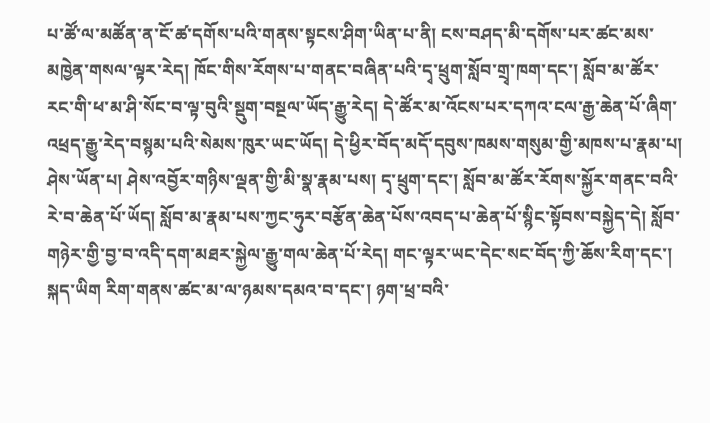པ་ཚོ་ལ་མཚོན་ན་ངོ་ཚ་དགོས་པའི་གནས་སྟངས་ཤིག་ཡིན་པ་ནི། ངས་བཤད་མི་དགོས་པར་ཚང་མས་མཁྱེན་གསལ་ལྟར་རེད། ཁོང་གིས་རོགས་པ་གནང་བཞིན་པའི་དྭ་ཕྲུག་སློབ་གྲྭ་ཁག་དང་། སློབ་མ་ཚོར་རང་གི་ཕ་མ་ཤི་སོང་བ་ལྟ་བུའི་སྡུག་བསྔལ་ཡོད་རྒྱུ་རེད། དེ་ཚོར་མ་འོངས་པར་དཀའ་ངལ་རྒྱ་ཆེན་པོ་ཞིག་འཕྲད་རྒྱུ་རེད་བསྙམ་པའི་སེམས་ཁུར་ཡང་ཡོད། དེ་ཕྱིར་བོད་མདོ་དབུས་ཁམས་གསུམ་གྱི་མཁས་པ་རྣམ་པ། ཤེས་ཡོན་པ། ཤེས་འབྱོར་གཉིས་ལྡན་གྱི་མི་སྣ་རྣམ་པས། དྭ་ཕྲུག་དང་། སློབ་མ་ཚོར་རོགས་སྐྱོར་གནང་བའི་རེ་བ་ཆེན་པོ་ཡོད། སློབ་མ་རྣམ་པས་ཀྱང་ཧུར་བརྩོན་ཆེན་པོས་འབད་པ་ཆེན་པོ་སྙིང་སྟོབས་བསྐྱེད་དེ། སློབ་གཉེར་གྱི་བྱ་བ་འདི་དག་མཐར་སྐྱེལ་རྒྱུ་གལ་ཆེན་པོ་རེད། གང་ལྟར་ཡང་དེང་སང་བོད་ཀྱི་ཆོས་རིག་དང་། སྐད་ཡིག རིག་གནས་ཚང་མ་ལ་ཉམས་དམའ་བ་དང་། ཉག་ཕྲ་བའི་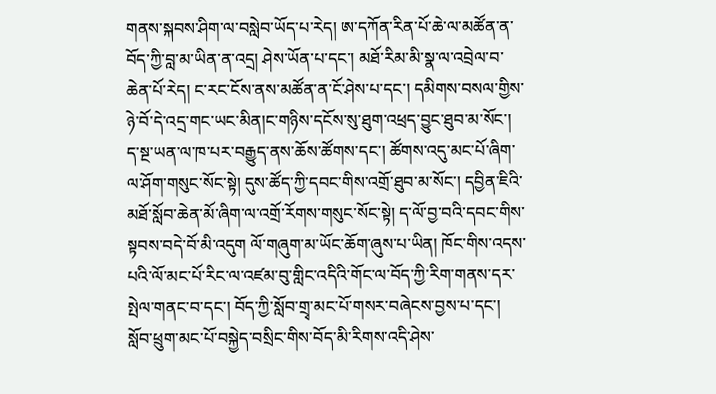གནས་སྐབས་ཤིག་ལ་བསླེབ་ཡོད་པ་རེད། ཨ་དཀོན་རིན་པོ་ཆེ་ལ་མཚོན་ན་བོད་ཀྱི་བླ་མ་ཡིན་ན་འདྲ། ཤེས་ཡོན་པ་དང་། མཐོ་རིམ་མི་སྣ་ལ་འབྲེལ་བ་ཆེན་པོ་རེད། ང་རང་ངོས་ནས་མཚོན་ན་ངོ་ཤེས་པ་དང་། དམིགས་བསལ་གྱིས་ཉེ་བོ་དེ་འདྲ་གང་ཡང་མིན།ང་གཉིས་དངོས་སུ་ཐུག་འཕྲད་བྱུང་ཐུབ་མ་སོང་། ད་སྔ་ཡན་ལ་ཁ་པར་བརྒྱུད་ནས་ཆོས་ཚོགས་དང་། ཚོགས་འདུ་མང་པོ་ཞིག་ལ་ཤོག་གསུང་སོང་སྟེ། དུས་ཚོད་ཀྱི་དབང་གིས་འགྲོ་ཐུབ་མ་སོང་། དབྱིན་ཇིའི་མཐོ་སློབ་ཆེན་མོ་ཞིག་ལ་འགྲོ་རོགས་གསུང་སོང་སྟེ། ད་ལོ་བྱ་བའི་དབང་གིས་སྟབས་བདེ་བོ་མི་འདུག ལོ་གཞུག་མ་ཡོང་ཆོག་ཞུས་པ་ཡིན། ཁོང་གིས་འདས་པའི་ལོ་མང་པོ་རིང་ལ་འཛམ་བུ་གླིང་འདིའི་གོང་ལ་བོད་ཀྱི་རིག་གནས་དར་སྤེལ་གནང་བ་དང་། བོད་ཀྱི་སློབ་གྲྭ་མང་པོ་གསར་བཞེངས་བྱས་པ་དང་། སློབ་ཕྲུག་མང་པོ་བསྐྱེད་བསྲིང་གིས་བོད་མི་རིགས་འདི་ཤེས་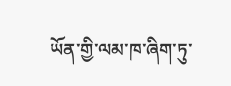ཡོན་གྱི་ལམ་ཁ་ཞིག་ཏུ་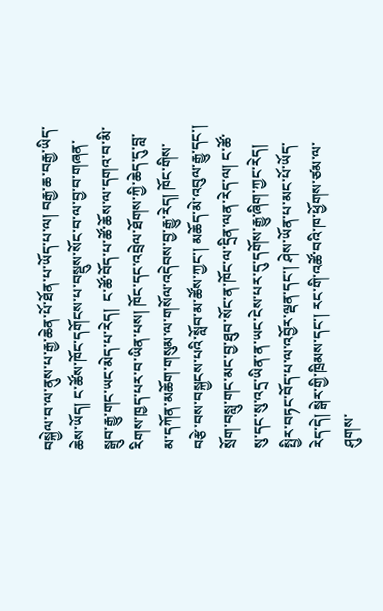བསྐྱེལ་བ་ལ་ནུས་པ་རྒྱ་ཆེན་པོ་ཐོན་པ་ཡོད་པ་ལ། བརྒྱ་ཆ་བརྒྱ་ཡིད་ཆེས་ཡོད། ང་ཚོས་ཁོང་དགོངས་པ་བསྡུས་སོང་བ་ལ་བྱ་བ་གཞན་སྒྲུབ་རྒྱུ་གང་ཡང་མེད་པ་རེད།  ང་ཚོ་བོད་པ་ཚོ་ཆོས་ལ་དགའ་བ་མི་རིགས་ཁྱད་པར་བ་ཡིན་པས། ཁོང་དང་འབྲེལ་ཐོགས་ཀྱི་ཆེད་དུ་བླ་མ་དཀོན་མཆོག་གསུམ་ལ་གསོལ་འདེབས་བྱ་རྒྱུ་རེད། ཁོང་གིས་བརྩེ་བས་བསྐྱངས་པའི་སློབ་མ་ཚོས་ཀྱང་། མཆོད་མེ་འབུལ་རྒྱུ་དང་། སྲོག་བསླུ་གང་མང་བྱ་ཐུབ་སོང་ན་ཁོང་ལ་དྲིན་ལན་རེད་ལ། ང་ཚོ་སུ་དང་སུ་འདྲ་ཡིན་ན་ཡང་ངེས་པར་དུ་དགོས་རྒྱུ་ཞིག་ཀྱང་རེད། སྤྱིར་བཏང་བོད་པ་ལ་འབྱོར་ལྡན་དང་། ཤེས་ཡོན་པ་མང་པོ་ཡོད་རེད་དེ། སྒེར་གྱི་ཁྲིམས་དང་། རང་གི་འཚོ་བའི་ཁ་ཕྱོགས་ཙམ་ལ་ཤུགས་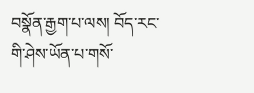བསྣོན་རྒྱག་པ་ལས། བོད་རང་གི་ཤེས་ཡོན་པ་གསོ་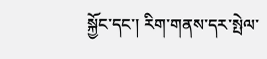སྐྱོང་དང་། རིག་གནས་དར་སྤེལ་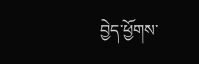བྱེད་ཕྱོགས་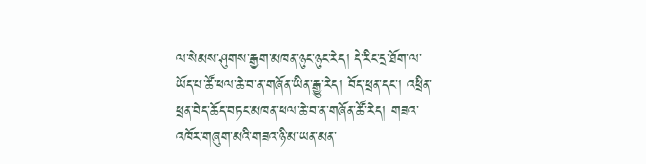ལ་སེམས་ཤུགས་རྒྱག་མཁན་ཉུང་ཉུང་རེད། དེ་རིང་དྲ་ཐོག་ལ་ཡོད་པ་ཚོ་ཕལ་ཆེ་བ་ན་གཞོན་ཡིན་རྒྱུ་རེད། བོད་ཕྲན་དང་། འཕྲིན་ཕྲན་བེད་ཆོད་བཏང་མཁན་ཕལ་ཆེ་བ་ན་གཞོན་ཚོ་རེད། གཟའ་འཁོར་གཞུག་མའི་གཟའ་ཉི་མ་ཡན་མན་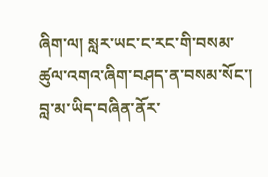ཞིག་ལ། སླར་ཡང་ང་རང་གི་བསམ་ཚུལ་འགའ་ཞིག་བཤད་ན་བསམ་སོང་། བླ་མ་ཡིད་བཞིན་ནོར་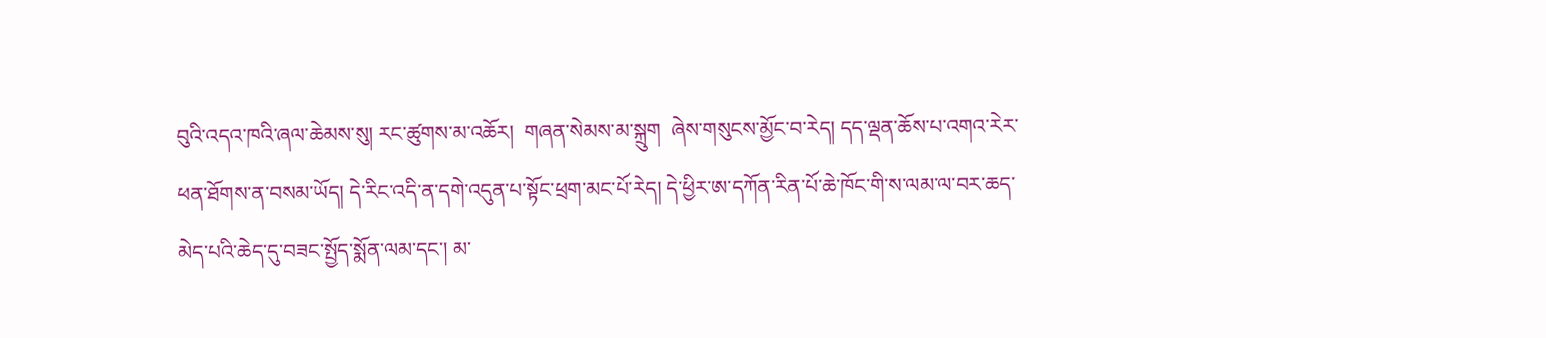བུའི་འདའ་ཁའི་ཞལ་ཆེམས་སུ། རང་ཚུགས་མ་འཆོར།  གཞན་སེམས་མ་སྐྲུག  ཞེས་གསུངས་མྱོང་བ་རེད། དད་ལྡན་ཆོས་པ་འགའ་རེར་ཕན་ཐོགས་ན་བསམ་ཡོད། དེ་རིང་འདི་ན་དགེ་འདུན་པ་སྟོང་ཕྲག་མང་པོ་རེད། དེ་ཕྱིར་ཨ་དཀོན་རིན་པོ་ཆེ་ཁོང་གི་ས་ལམ་ལ་བར་ཆད་མེད་པའི་ཆེད་དུ་བཟང་སྤྱོད་སྨོན་ལམ་དང་། མ་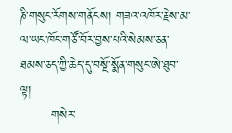ཎི་གསུང་རོགས་གནོངས། གཟའ་འཁོར་རྗེས་མ་ལ་ཡང་ཁོང་གཙོ་བོར་བྱས་པའི་སེམས་ཅན་ཐམས་ཅད་ཀྱི་ཆེད་དུ་བསྔོ་སྨོན་གསུང་ཨེ་ཐུབ་ལྟ།
       གསེར་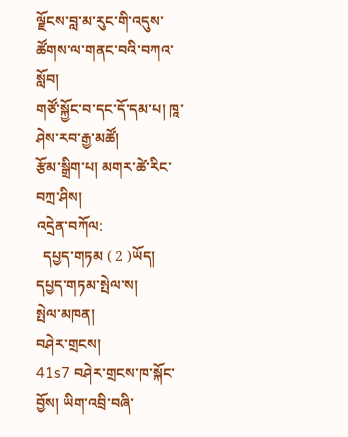ལྗོངས་བླ་མ་རུང་གི་འདུས་ཚོགས་ལ་གནང་བའི་བཀའ་སློབ།
གཙོ་སྐྱོང་བ་དང་དོ་དམ་པ། ཁཱ་ཤེས་རབ་རྒྱ་མཚོ།
རྩོམ་སྒྲིག་པ། མགར་ཚེ་རིང་བཀྲ་ཤིས།
འདྲེན་བཀོལ:
  དཔྱད་གཏམ ( 2 )ཡོད།
དཔྱད་གཏམ་སྤེལ་ས།
སྤེལ་མཁན།
བཤེར་གྲངས།
41s7 བཤེར་གྲངས་ཁ་སྐོང་བྱོས། ཡིག་འབྲི་བཞི་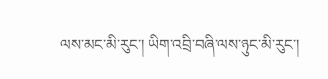ལས་མང་མི་རུང་། ཡིག་འབྲི་བཞི་ལས་ཉུང་མི་རུང་།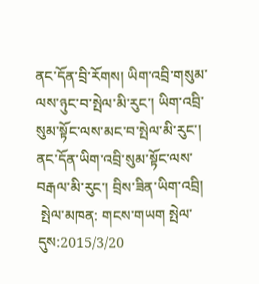ནང་དོན་བྲི་རོགས། ཡིག་འབྲི་གསུམ་ལས་ཉུང་བ་སྤེལ་མི་རུང་། ཡིག་འབྲི་སུམ་སྟོང་ལས་མང་བ་སྤེལ་མི་རུང་།
ནང་དོན་ཡིག་འབྲི་སུམ་སྟོང་ལས་བརྒལ་མི་རུང་། བྲིས་ཟིན་ཡིག་འབྲི།
 སྤེལ་མཁན: གངས་གཡག སྤེལ་དུས:2015/3/20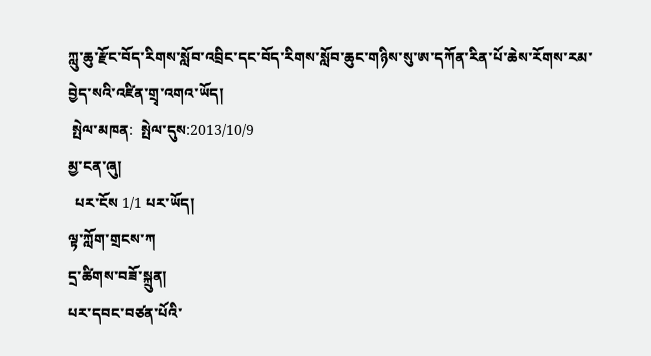ཀླུ་ཆུ་རྫོང་བོད་རིགས་སློབ་འབྲིང་དང་བོད་རིགས་སློབ་ཆུང་གཉིས་སུ་ཨ་དཀོན་རིན་པོ་ཆེས་རོགས་རམ་བྱེད་སའི་འཛིན་གྲྭ་འགའ་ཡོད།
 སྤེལ་མཁན:  སྤེལ་དུས:2013/10/9
མྱ་ངན་ཞུ།
  པར་ངོས 1/1 པར་ཡོད།
ལྟ་ཀློག་གྲངས་ཀ
དྲ་ཚིགས་བཟོ་སྐྲུན།
པར་དབང་བཙན་པོའི་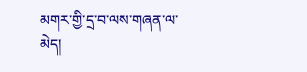མགར་གྱི་དྲ་བ་ལས་གཞན་ལ་མེད།